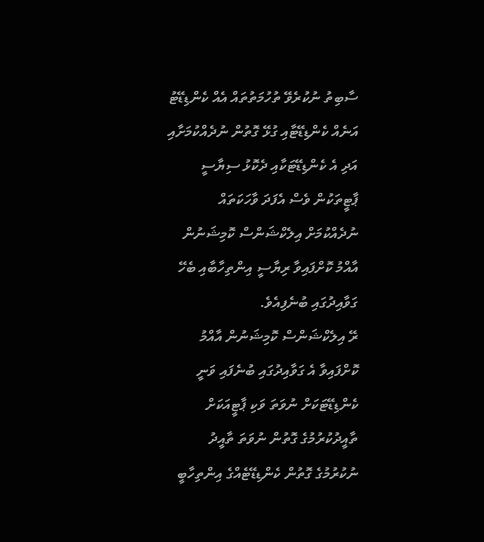ސާބިތު ނުކުރެވޭ ތުހުމަތުތައް އެއް ކެންޑިޑޭޓު އަނެއް ކެންޑިޑޭޓާއި ގުޅޭ ގޮތުން ނުދެއްކުމަށާއި އަދި އެ ކެންޑިޑޭޓަކާއި ދެކޮޅު ސިޔާސީ ޕާޓީތަކުން ވެސް އެފަދަ ވާހަކަތައް ނުދެއްކުމަށް އިލެކްޝަންސް ކޮމިޝަނުން އާއްމު ކޮށްފައިވާ ރިޔާސީ އިންތިހާބާއި ބެހޭ ގަވާއިދުގައި ބުނެފިއެވެ.
ރޭ އިލެކްޝަންސް ކޮމިޝަނުން އާއްމު ކޮށްފައިވާ އެ ގަވާއިދުގައި ބުނެފައި ވަނީ ކެންޑިޑޭޓަކަށް ނުވަތަ ވަކި ޕާޓީއަކަށް ތާއީދުކުރުމުގެ ގޮތުން ނުވަތަ ތާއީދު ނުކުރުމުގެ ގޮތުން ކެންޑިޑޭޓެއްގެ އިންތިހާބީ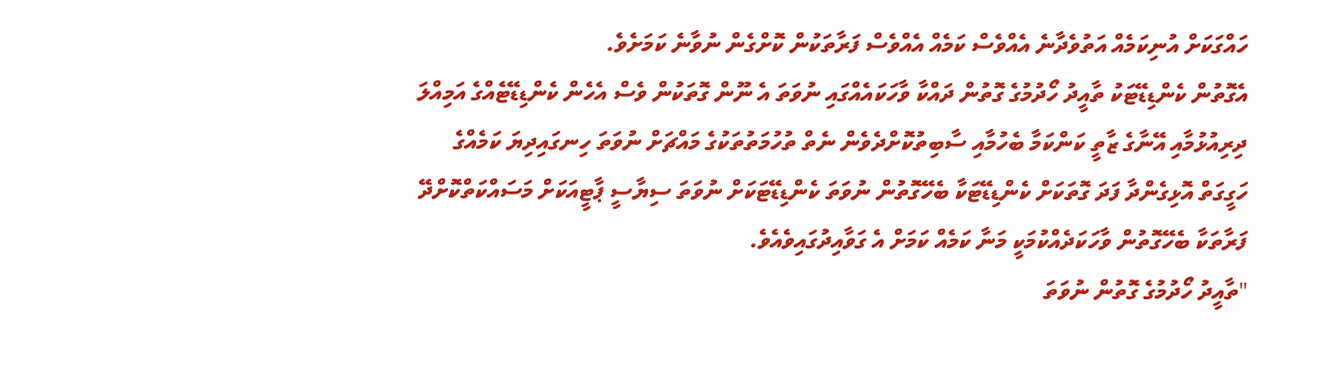ހައްގަކަށް އުނިކަމެއް އަތުވެދާނެ އެއްވެސް ކަމެއް އެއްވެސް ފަރާތަކުން ކޮށްގެން ނުވާނެ ކަމަށެވެ.
އެގޮތުން ކެންޑިޑޭޓަކު ތާއީދު ހޯދުމުގެ ގޮތުން ދައްކާ ވާހަކައެއްގައި ނުވަތަ އެ ނޫން ގޮތަކުން ވެސް އެހެން ކެންޑިޑޭޓެއްގެ އަމިއްލަ ދިރިއުޅުމާއި އޭނާގެ ޒާތީ ކަންކަމާ ބެހުމާއި ސާބިތުކޮށްދެވެން ނެތް ތުހުމަތުތަކުގެ މައްޗަށް ނުވަތަ ހިނގައިދިޔަ ކަމެއްގެ ހަގީގަތް އޮޅިގެންދާ ފަދަ ގޮތަކަށް ކެންޑިޑޭޓަކާ ބެހޭގޮތުން ނުވަތަ ކެންޑިޑޭޓަކަށް ނުވަތަ ސިޔާސީ ޕާޓީއަކަށް މަސައްކަތްކޮށްދޭ ފަރާތަކާ ބެހޭގޮތުން ވާހަކަދެއްކުމަކީ މަނާ ކަމެއް ކަމަށް އެ ގަވާއިދުގައިވެއެވެ.
"ތާއީދު ހޯދުމުގެ ގޮތުން ނުވަތަ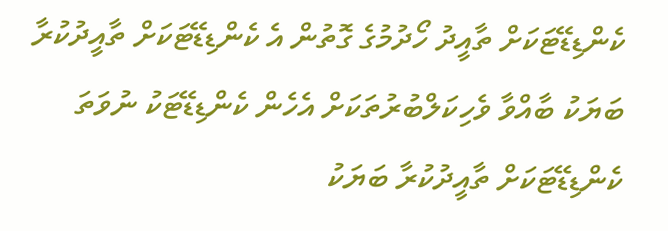ކެންޑިޑޭޓަކަށް ތާއީދު ހޯދުމުގެ ގޮތުން އެ ކެންޑިޑޭޓަކަށް ތާއީދުކުރާ ބަޔަކު ބާއްވާ ވެހިކަލްބުރުތަކަށް އެހެން ކެންޑިޑޭޓަކު ނުވަތަ ކެންޑިޑޭޓަކަށް ތާއީދުކުރާ ބަޔަކު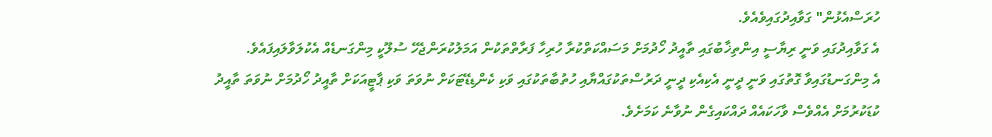ހުރަސްއެޅުން" ގަވާއިދުގައިވެއެވެ.
އެ ގަވާއިދުގައި ވަނީ ރިޔާސީ އިންތިޚާބުގައި ތާއީދު ހޯދުމަށް މަސައްކަތްކުރާ ހުރިހާ ފަރާތްތަކުން އަމަލުކުރަންޖެހޭ ސުލޫކީ މިންގަނޑެއް އެކުލަވާލައިފައެވެ.
އެ މިންގަނޑުގައިވާ ގޮތުގައި ވަނީ ދީނީ އެކިއެކި ދީނީ ދަރުސްތަކުގައްޔާއި ހުތުބާތަކުގައި ވަކި ކެންޑިޑޭޓަކަށް ނުވަތަ ވަކި ޕާޓީއަކަށް ތާއީދު ހޯދުމަށް ނުވަތަ ތާއީދު ކުޑަކުރުމަށް އެއްވެސް ވާހަކައެއް ދައްކައިގެން ނުވާނެ ކަމަށެވެ.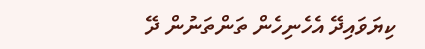ކިޔަވައިދޭ އެހެނިހެން ތަންތަނުން ދޭ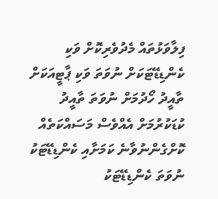ފިލާވަޅުތައް މެދުވެރިކޮށް ވަކި ކެންޑިޑޭޓަކަށް ނުވަތަ ވަކި ޕާޓީއަކަށް ތާއީދު ހޯދުމަށް ނުވަތަ ތާއީދު ކުޑަކުރުމަށް އެއްވެސް މަސައްކަތެއް ކޮށްގެންނުވާނެ ކަމަށާއި ކެންޑިޑޭޓަކު ނުވަތަ ކެންޑިޑޭޓަކު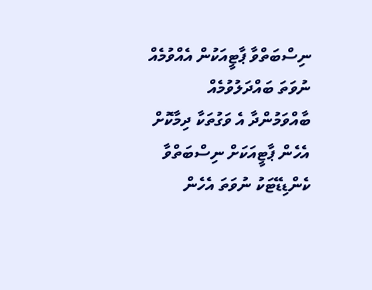ނިސްބަތްވާ ޕާޓީއަކުން އެއްވުމެއް ނުވަތަ ބައްދަލުވުމެއް ބާއްވަމުންދާ އެ ވަގުތަކާ ދިމާކޮށް އެހެން ޕާޓީއަކަށް ނިސްބަތްވާ ކެންޑިޑޭޓަކު ނުވަތަ އެހެން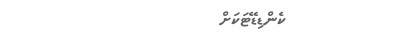ކެންޑިޑޭޓަކަށް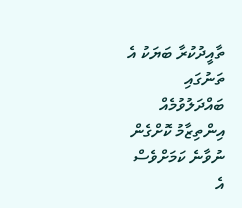ތާއީދުކުރާ ބަޔަކު އެ ތަނުގައި ބައްދަލުވުމެއް އިންތިޒާމު ކޮށްގެން ނުވާނެ ކަމަށްވެސް އެ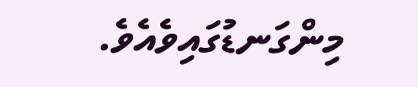މިންގަނޑުގައިވެއެވެ.